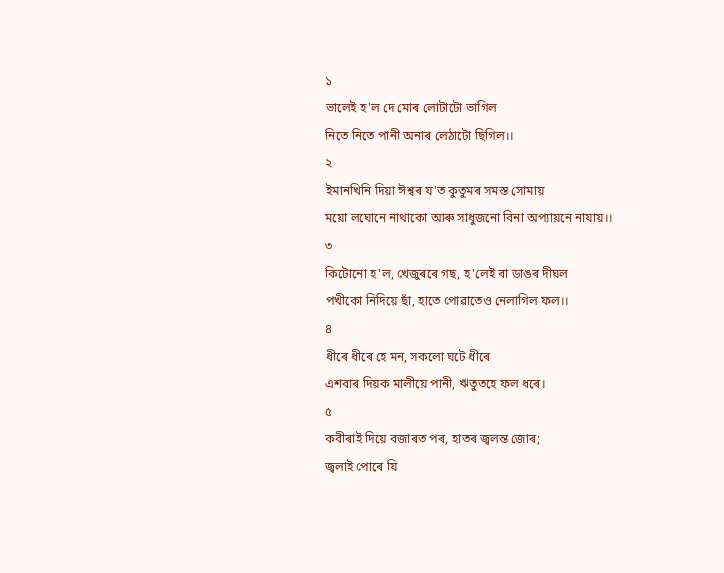১
ভালেই হ'ল দে মোৰ লোটাটো ভাগিল
নিতে নিতে পানী অনাৰ লেঠাটো ছিগিল।।
২
ইমানখিনি দিয়া ঈশ্বৰ য'ত কুতুমৰ সমস্ত সোমায়
ময়ো লঘোনে নাথাকো আৰু সাধুজনো বিনা অপ্যায়নে নাযায়।।
৩
কিটোনো হ'ল, খেজুৰৰে গছ, হ'লেই বা ডাঙৰ দীঘল
পখীকো নিদিয়ে ছাঁ, হাতে পোৱাতেও নেলাগিল ফল।।
৪
ধীৰে ধীৰে হে মন, সকলো ঘটে ধীৰে
এশবাৰ দিয়ক মালীয়ে পানী, ঋতুতহে ফল ধৰে।
৫
কবীৰাই দিয়ে বজাৰত পৰ, হাতৰ জ্বলন্ত জোৰ;
জ্বলাই পোৰে যি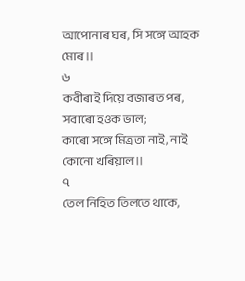আপোনাৰ ঘৰ, সি সঙ্গে আহক মোৰ।।
৬
কবীৰাই দিয়ে বজাৰত পৰ, সবাৰো হওক ভাল;
কাৰো সঙ্গে মিত্ৰতা নাই, নাই কোনো খৰিয়াল।।
৭
তেল নিহিত তিলতে থাকে,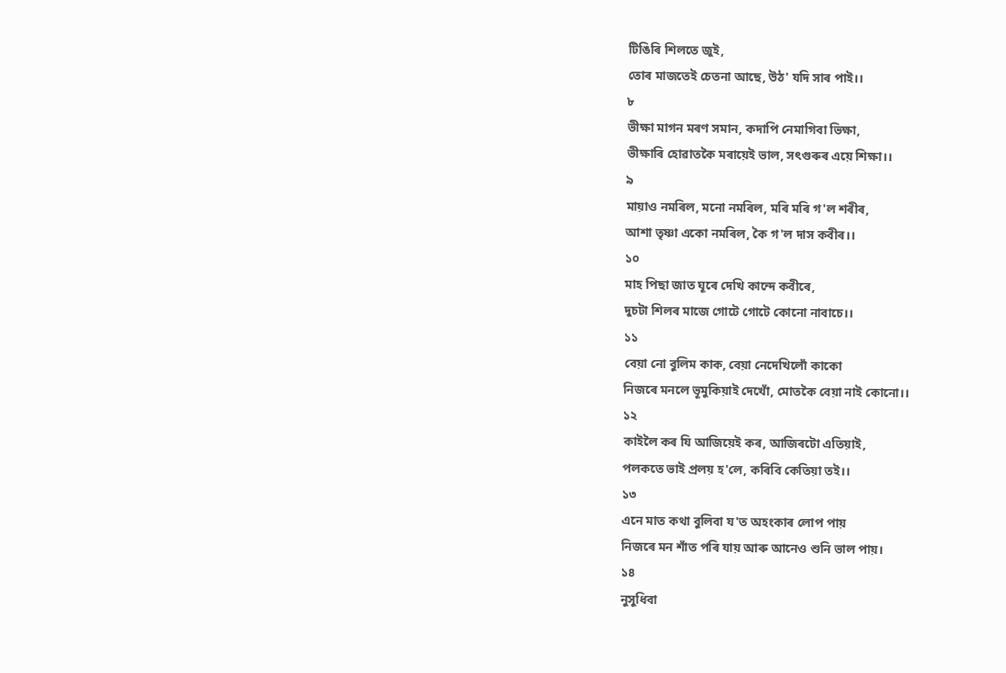টিঙিৰি শিলতে জুই,
তোৰ মাজতেই চেতনা আছে, উঠ' যদি সাৰ পাই।।
৮
ভীক্ষা মাগন মৰণ সমান, কদাপি নেমাগিবা ভিক্ষা,
ভীক্ষাৰি হোৱাতকৈ মৰায়েই ভাল, সৎগুৰুৰ এয়ে শিক্ষা।।
৯
মায়াও নমৰিল, মনো নমৰিল, মৰি মৰি গ'ল শৰীৰ,
আশা তৃষ্ণা একো নমৰিল, কৈ গ'ল দাস কবীৰ।।
১০
মাহ পিছা জাত ঘূৰে দেখি কান্দে কবীৰে,
দুচটা শিলৰ মাজে গোটে গোটে কোনো নাবাচে।।
১১
বেয়া নো বুলিম কাক, বেয়া নেদেখিলোঁ কাকো
নিজৰে মনলে ভূমুকিয়াই দেখোঁ, মোতকৈ বেয়া নাই কোনো।।
১২
কাইলৈ কৰ যি আজিয়েই কৰ, আজিৰটো এতিয়াই,
পলকতে ভাই প্ৰলয় হ'লে, কৰিবি কেতিয়া তই।।
১৩
এনে মাত কথা বুলিবা য'ত অহংকাৰ লোপ পায়
নিজৰে মন শাঁত পৰি যায় আৰু আনেও শুনি ভাল পায়।
১৪
নুসুধিবা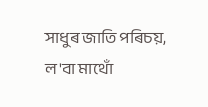সাধুৰ জাতি পৰিচয়, ল'বা মাথোঁ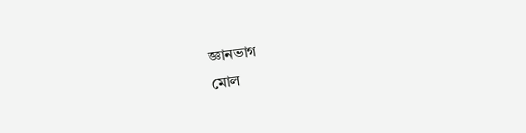জ্ঞানভাগ
মোল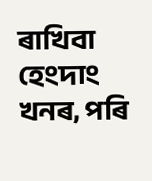ৰাখিবা হেংদাং খনৰ, পৰি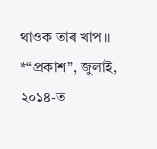থাওক তাৰ খাপ।।
*“প্ৰকাশ”, জুলাই, ২০১৪-ত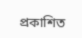প্ৰকাশিত